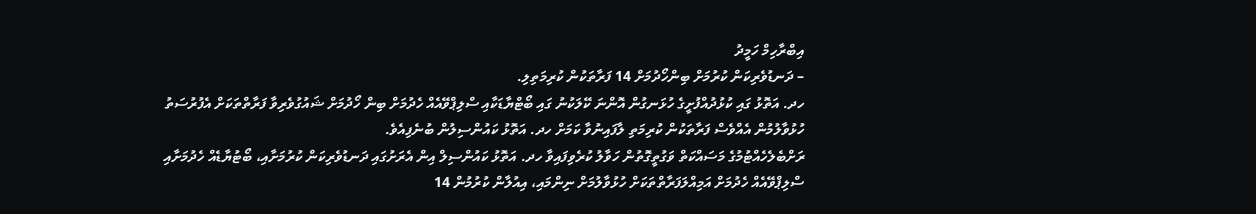އިބްރާހިމް ހަމީދު
– ދަނޑުވެރިކަން ކުރުމަށް ބިންހޯދުމަށް 14 ފަރާތަކުން ކުރިމަތިލި.
ހދ. އަތޮޅު ގައި ކުޅުދުއްފުށީގެ ހުޅަނގުން އޮންނަ ކޭލަކުނު ގައި ބޯޓްޔާޑަކާއި ސްލިޕްވޭއެއް ހެދުމަށް ބިން ހޯދުމަށް ޝައުގުވެރިވާ ފަރާތްތަކަށް އެފުރުސަތު ހުޅުވާލުމުން އެއްވެސް ފަރާތަކުން ކުރިމަތި ލާފައިނުވާ ކަމަށް ހދ. އަތޮޅު ކައުންސިލުން ބުނެފިއެވެ.
ރަށްބެލެހެއްޓުމުގެ މަސައްކަތް ވަގުތީގޮތުން ހަވާލު ކުރެވިފައިވާ ހދ. އަތޮޅު ކައުންސިލް އިން އެރަށުގައި ދަނޑުވެރިކަން ކުރުމަށާއި، ބޯޓުޔާޑެއް ހެދުމަށާއި ސްލިޕްވޭއެއް ހެދުމަށް އަމިއްލަފަރާތްތަކަށް ހުޅުވާލުމަށް ނިންމައި، އިއުލާން ކުރުމުން 14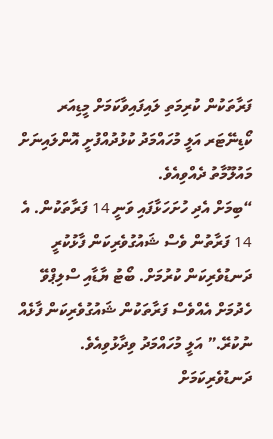ފަރާތަކުން ކުރިމަތި ލައިފައިވާކަމަށް މީޑިއަރ ކޯޑިނޭޓަރ އަލީ މުހައްމަދު ކުޅުދުއްފުށީ އޮންލައިނަށް މައުލޫމާތު ދެއްވިއެވެ.
“ބިމަށް އެދި ހުށަހަޅާފައި ވަނީ 14 ފަރާތަކުން. އެ 14 ފަރާތުން ވެސް ޝައުގުވެރިކަން ފާޅުކުރީ ދަނޑުވެރިކަން ކުރުމަށް. ބޯޓު ޔާޑާއި ސްލިޕްވޭ ހެދުމަށް އެއްވެސް ފަރާތަކުން ޝައުގުވެރިކަން ފާޅެއް ނުކުރޭ.” އަލީ މުހައްމަދު ވިދާޅުވިއެވެ.
ދަނޑުވެރިކަމަށް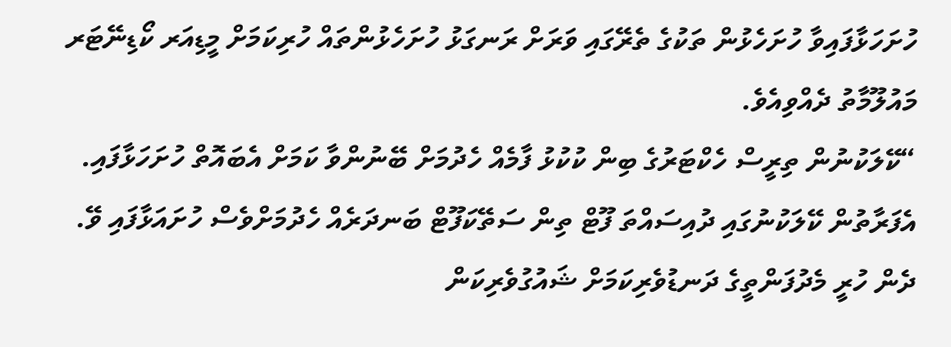ހުށަހަޅާފައިވާ ހުށަހެޅުން ތަކުގެ ތެރޭގައި ވަރަށް ރަނގަޅު ހުށަހެޅުންތައް ހުރިކަމަށް މީޑިއަރ ކޯޑިނޭޓަރ މައުލޫމާތު ދެއްވިއެވެ.
“ކޭލަކުނުން ތިރީސް ހެކްޓަރުގެ ބިން ކުކުޅު ފާމެއް ހެދުމަށް ބޭނުންވާ ކަމަށް އެބައޮތް ހުށަހަޅާފައި. އެފަރާތުން ކޭލަކުނުގައި ދުއިސައްތަ ފޫޓް ތިން ސަތޭކަފޫޓް ބަނދަރެއް ހެދުމަށްވެސް ހުށައަޅާފައި ވޭ. ދެން ހުރީ މެދުފަންތީގެ ދަނޑުވެރިކަމަށް ޝައުގުވެރިކަން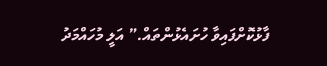ފާޅުކޮށްފައިވާ ހުށައެޅުންތައް.” އަލީ މުހައްމަދު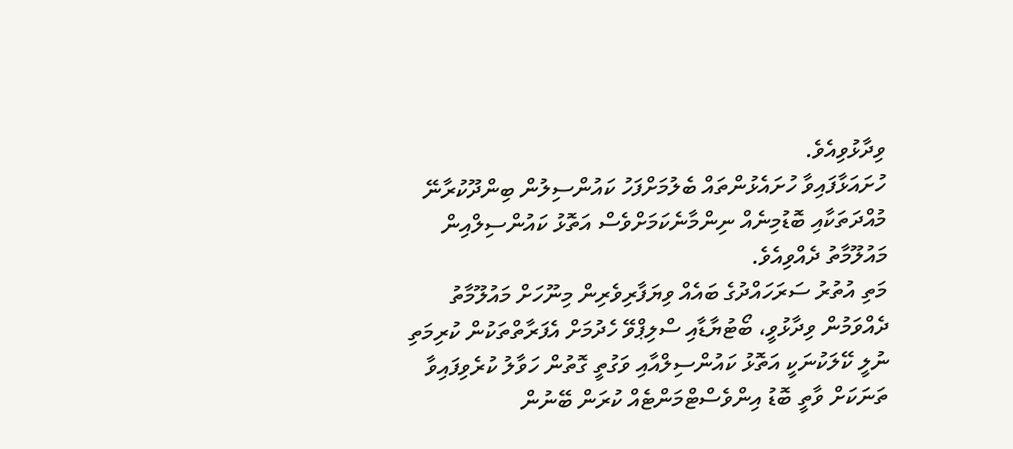ވިދާޅުވިއެވެ.
ހުށައަޅާފައިވާ ހުށައެޅުންތައް ބެލުމަށްފަހު ކައުންސިލުން ބިންދޫކުރާނޭ މުއްދަތަކާއި ބޮޑުމިނެއް ނިންމާނެކަމަށްވެސް އަތޮޅު ކައުންސިލްއިން މައުލޫމާތު ދެއްވިއެވެ.
މަތި އުތުރު ސަރަހައްދުގެ ބައެއް ވިޔަފާރިވެރިން މިނޫހަށް މައުލޫމާތު ދެއްވަމުން ވިދާޅުވީ، ބޯޓުޔާޑާއި ސްލިޕްވޭ ހެދުމަށް އެފަރާތްތަކުން ކުރިމަތި ނުލީ ކޭލަކުނަކީ އަތޮޅު ކައުންސިލްއާއި ވަގުތީ ގޮތުން ހަވާލު ކުރެވިފައިވާ ތަނަކަށް ވާތީ ބޮޑު އިންވެސްޓްމަންޓެއް ކުރަން ބޭނުން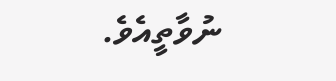ނުވާތީއެވެ.